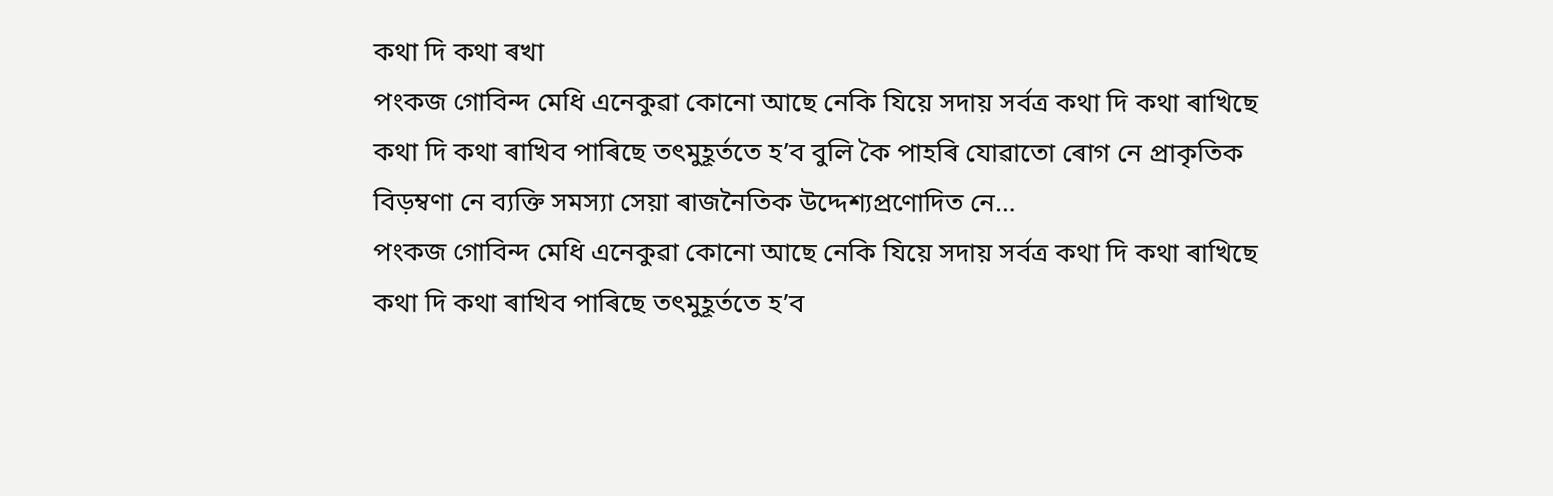কথা দি কথা ৰখা
পংকজ গোবিন্দ মেধি এনেকুৱা কোনো আছে নেকি যিয়ে সদায় সৰ্বত্ৰ কথা দি কথা ৰাখিছে কথা দি কথা ৰাখিব পাৰিছে তৎমুহূৰ্ততে হ’ব বুলি কৈ পাহৰি যোৱাতো ৰোগ নে প্রাকৃতিক বিড়ম্বণা নে ব্যক্তি সমস্যা সেয়া ৰাজনৈতিক উদ্দেশ্যপ্ৰণোদিত নে…
পংকজ গোবিন্দ মেধি এনেকুৱা কোনো আছে নেকি যিয়ে সদায় সৰ্বত্ৰ কথা দি কথা ৰাখিছে কথা দি কথা ৰাখিব পাৰিছে তৎমুহূৰ্ততে হ’ব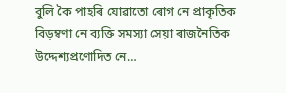বুলি কৈ পাহৰি যোৱাতো ৰোগ নে প্রাকৃতিক বিড়ম্বণা নে ব্যক্তি সমস্যা সেয়া ৰাজনৈতিক উদ্দেশ্যপ্ৰণোদিত নে…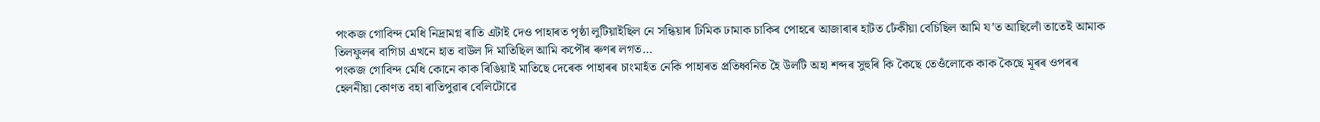পংকজ গোবিন্দ মেধি নিদ্ৰামগ্ন ৰাতি এটাই দেও পাহাৰত পৃষ্ঠা লুটিয়াইছিল নে সন্ধিয়াৰ ঢিমিক ঢামাক চাকিৰ পোহৰে আজাৰাৰ হাটত ঢেঁকীয়া বেচিছিল আমি য’ত আছিলোঁ তাতেই আমাক তিলফুলৰ বাগিচা এখনে হাত বাউল দি মাতিছিল আমি কপৌৰ ৰুণৰ লগত…
পংকজ গোবিন্দ মেধি কোনে কাক ৰিঙিয়াই মাতিছে দেৰেক পাহাৰৰ চাংমাহঁত নেকি পাহাৰত প্রতিধ্বনিত হৈ উলটি অহা শব্দৰ সুহুৰি কি কৈছে তেওঁলোকে কাক কৈছে মূৰৰ ওপৰৰ হেলনীয়া কোণত বহা ৰাতিপুৱাৰ বেলিটোৱে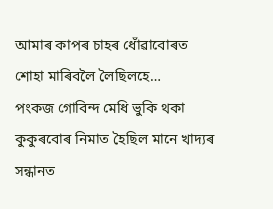আমাৰ কাপৰ চাহৰ ধোঁৱাবোৰত শোহা মাৰিবলৈ লৈছিলহে…
পংকজ গোবিন্দ মেধি ভুকি থকা কুকুৰবোৰ নিমাত হৈছিল মানে খাদ্যৰ সন্ধানত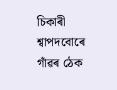চিকাৰী শ্বাপদবোৰে গাঁৱৰ ঠেক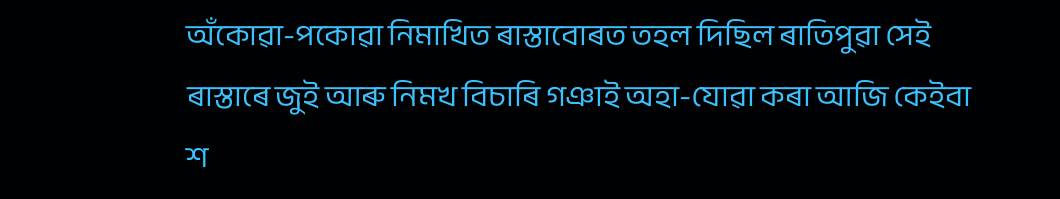অঁকোৱা-পকোৱা নিমাখিত ৰাস্তাবোৰত তহল দিছিল ৰাতিপুৱা সেই ৰাস্তাৰে জুই আৰু নিমখ বিচাৰি গঞাই অহা-যোৱা কৰা আজি কেইবা শ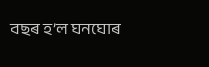বছৰ হ’ল ঘনঘোৰ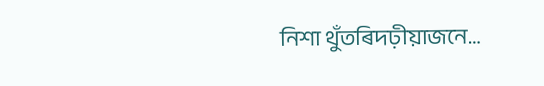নিশা থুঁতৰিদঢ়ীয়াজনে…